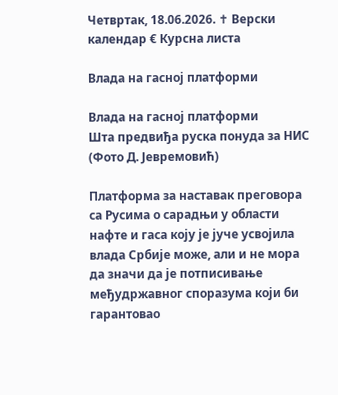Четвртак, 18.06.2026. ✝ Верски календар € Курсна листа

Влада на гасној платформи

Влада на гасној платформи
Шта предвиђа руска понуда за НИС (Фото Д. Јевремовић)

Платформа за наставак преговора са Русима о сарадњи у области нафте и гаса коју је јуче усвојила влада Србије може, али и не мора да значи да је потписивање међудржавног споразума који би гарантовао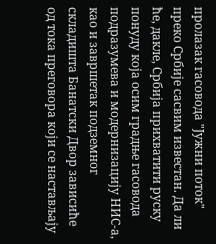пролазак гасовода "Јужни поток" преко Србије сасвим известан. Да ли ће, дакле, Србија прихватити руску понуду која осим градње гасовода подразумева и модернизацију НИС-а, као и завршетак подземног складишта Банатски Двор зависиће од тока преговора који се настављају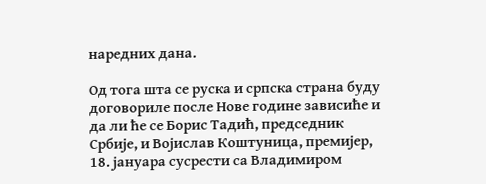наредних дана.

Од тога шта се руска и српска страна буду договориле после Нове године зависиће и да ли ће се Борис Тадић, председник Србије, и Војислав Коштуница, премијер, 18. јануара сусрести са Владимиром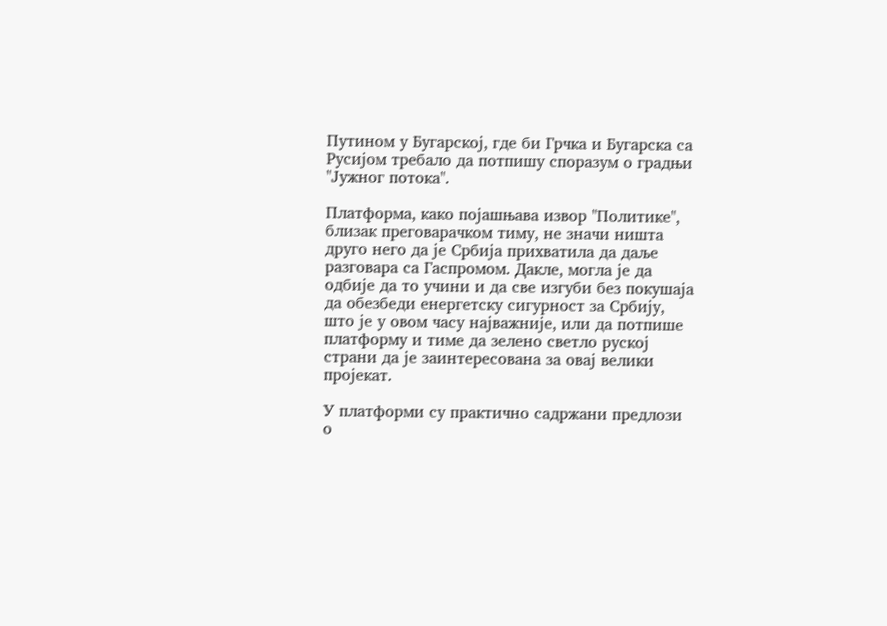Путином у Бугарској, где би Грчка и Бугарска са Русијом требало да потпишу споразум о градњи "Јужног потока".

Платформа, како појашњава извор "Политике", близак преговарачком тиму, не значи ништа друго него да је Србија прихватила да даље разговара са Гаспромом. Дакле, могла је да одбије да то учини и да све изгуби без покушаја да обезбеди енергетску сигурност за Србију, што је у овом часу најважније, или да потпише платформу и тиме да зелено светло руској страни да је заинтересована за овај велики пројекат.

У платформи су практично садржани предлози о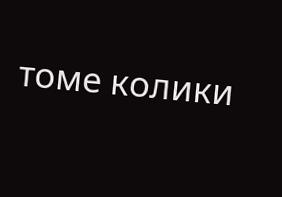томе колики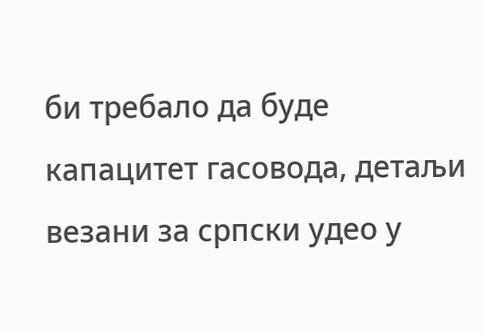би требало да буде капацитет гасовода, детаљи везани за српски удео у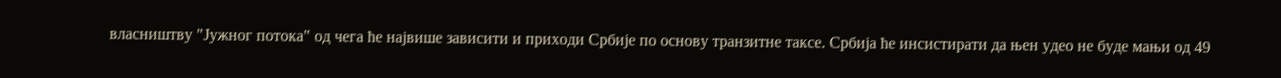власништву "Јужног потока" од чега ће највише зависити и приходи Србије по основу транзитне таксе. Србија ће инсистирати да њен удео не буде мањи од 49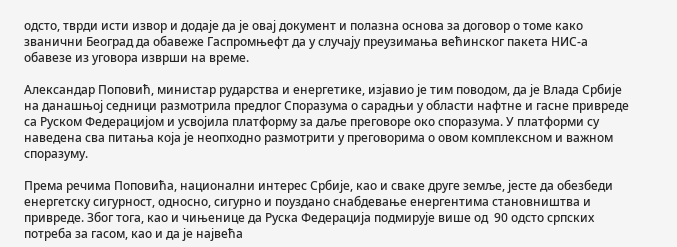одсто, тврди исти извор и додаје да је овај документ и полазна основа за договор о томе како званични Београд да обавеже Гаспромњефт да у случају преузимања већинског пакета НИС-а обавезе из уговора изврши на време.

Александар Поповић, министар рударства и енергетике, изјавио је тим поводом, да је Влада Србије на данашњој седници размотрила предлог Споразума о сарадњи у области нафтне и гасне привреде са Руском Федерацијом и усвојила платформу за даље преговоре око споразума. У платформи су наведена сва питања која је неопходно размотрити у преговорима о овом комплексном и важном споразуму.

Према речима Поповића, национални интерес Србије, као и сваке друге земље, јесте да обезбеди енергетску сигурност, односно, сигурно и поуздано снабдевање енергентима становништва и привреде. Због тога, као и чињенице да Руска Федерација подмирује више од  90 одсто српских потреба за гасом, као и да је највећа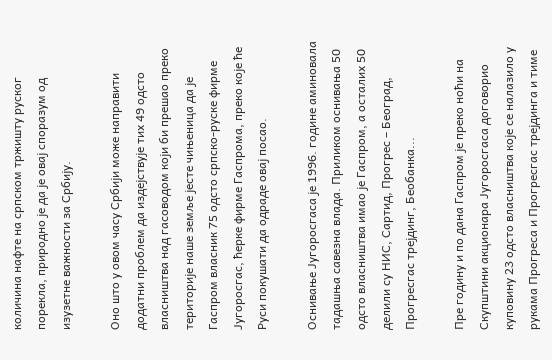количина нафте на српском тржишту руског порекла, природно је да је овај споразум од изузетне важности за Србију.

Оно што у овом часу Србији може направити додатни проблем да издејствује тих 49 одсто власништва над гасоводом који би прешао преко територије наше земље јесте чињеница да је Гаспром власник 75 одсто српско-руске фирме Југоросгас, ћерке фирме Гаспрома, преко које ће Руси покушати да одраде овај посао.

Оснивање Југоросгаса је 1996. године аминовала тадашња савезна влада. Приликом оснивања 50 одсто власништва имао је Гаспром, а осталих 50 делили су НИС, Сартид, Прогрес – Београд, Прогресгас трејдинг, Беобанка...

Пре годину и по дана Гаспром је преко ноћи на Скупштини акционара Југоросгаса договорио куповину 23 одсто власништва које се налазило у рукама Прогреса и Прогресгас трејдинга и тиме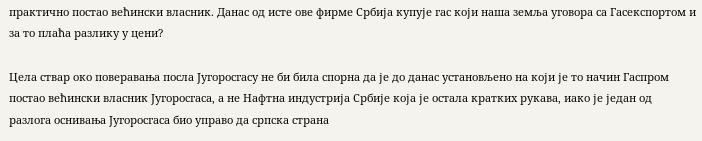практично постао већински власник. Данас од исте ове фирме Србија купује гас који наша земља уговора са Гасекспортом и за то плаћа разлику у цени?

Цела ствар око поверавања посла Југоросгасу не би била спорна да је до данас установљено на који је то начин Гаспром постао већински власник Југоросгаса, а не Нафтна индустрија Србије која је остала кратких рукава, иако је један од разлога оснивања Југоросгаса био управо да српска страна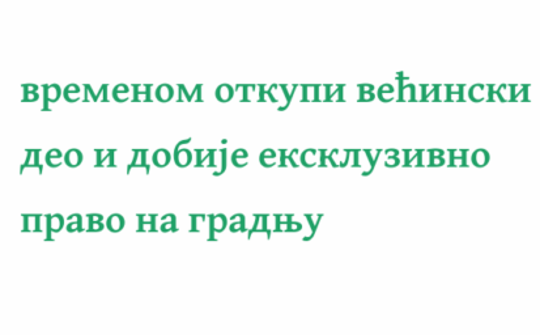временом откупи већински део и добије ексклузивно право на градњу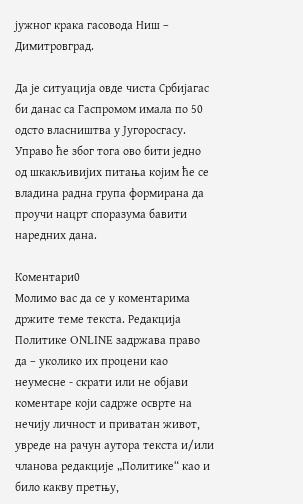јужног крака гасовода Ниш – Димитровград.

Да је ситуација овде чиста Србијагас би данас са Гаспромом имала по 50 одсто власништва у Југоросгасу. Управо ће због тога ово бити једно од шкакљивијих питања којим ће се владина радна група формирана да проучи нацрт споразума бавити наредних дана.

Коментари0
Молимо вас да се у коментарима држите теме текста. Редакција Политике ONLINE задржава право да – уколико их процени као неумесне - скрати или не објави коментаре који садрже осврте на нечију личност и приватан живот, увреде на рачун аутора текста и/или чланова редакције „Политике“ као и било какву претњу,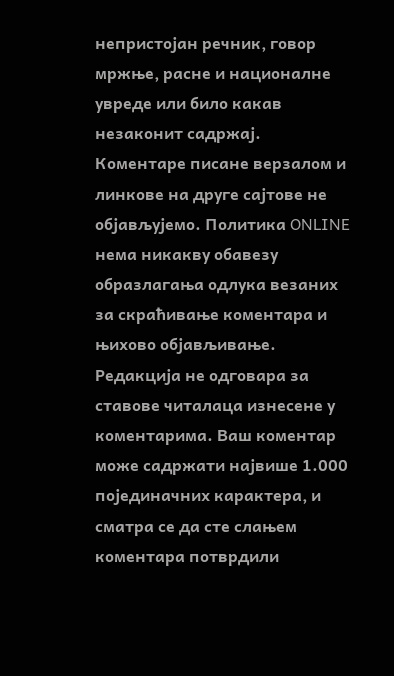непристојан речник, говор мржње, расне и националне увреде или било какав незаконит садржај. Коментаре писане верзалом и линкове на друге сајтове не објављујемо. Политика ONLINE нема никакву обавезу образлагања одлука везаних за скраћивање коментара и њихово објављивање. Редакција не одговара за ставове читалаца изнесене у коментарима. Ваш коментар може садржати највише 1.000 појединачних карактера, и сматра се да сте слањем коментара потврдили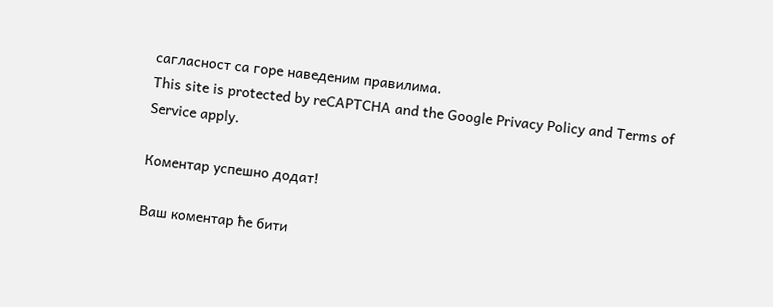сагласност са горе наведеним правилима.
This site is protected by reCAPTCHA and the Google Privacy Policy and Terms of Service apply.

Комeнтар успeшно додат!

Ваш комeнтар ћe бити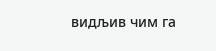видљив чим га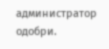администратор одобри.